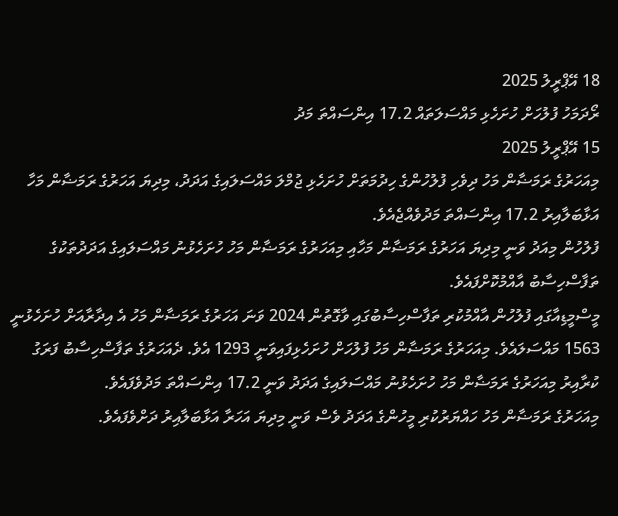18 އޭޕްރީލު 2025
ރޯދަމަހު ފުލުހަށް ހުށަހެޅި މައްސަލަތައް 17.2 އިންސައްތަ މަދު
15 އޭޕްރީލު 2025
މިއަހަރުގެ ރަމަޟާން މަހު ދިވެހި ފުލުހުންގެ ހިދުމަތަށް ހުށަހެޅި ޖުމްލަ މައްސަލައިގެ އަދަދު، މިދިޔަ އަހަރުގެ ރަމަޟާން މަހާ އަޅާބަލާއިރު 17.2 އިންސައްތަ މަދުވެއްޖެއެވެ.
ފުލުހުން މިއަދު ވަނީ މިދިޔަ އަހަރުގެ ރަމަޟާން މަހާއި މިއަހަރުގެ ރަމަޟާން މަހު ހުށަހެޅުނު މައްސަލައިގެ އަދަދުތަކުގެ ތަފާސްހިސާބު އާއްމުކޮށްފައެވެ.
މީސްމީޑިއާގައި ފުލުހުން އާއްމުކުރި ތަފާސްހިސާބުގައި ވާގޮތުން 2024 ވަނަ އަހަރުގެ ރަމަޟާން މަހު އެ އިދާރާއަށް ހުށަހެޅުނީ 1563 މައްސަލައެވެ. މިއަހަރުގެ ރަމަޟާން މަހު ފުލުހަށް ހުށަހެޅިފައިވަނީ 1293 އެވެ. ދެއަހަރުގެ ތަފާސްހިސާބު ފަރަގު ކުރާއިރު މިއަހަރުގެ ރަމަޟާން މަހު ހުށަހެޅުނު މައްސަލައިގެ އަދަދު ވަނީ 17.2 އިންސައްތަ މަދުވެފައެވެ.
މިއަހަރުގެ ރަމަޟާން މަހު ހައްޔަރުކުރި މީހުންގެ އަދަދު ވެސް ވަނީ މިދިޔަ އަހަރާ އަޅާބަލާއިރު ދަށްވެފައެވެ.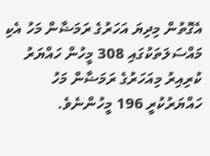އެގޮތުން މިދިޔަ އަހަރުގެ ރަމަޟާން މަހު އެކި މައްސަލަތަކުގައި 308 މީހުން ހައްޔަރު ކުރިއިރު މިއަހަރުގެ ރަމަޟާން މަހު ހައްޔަރުކުރީ 196 މީހުންނެވެ.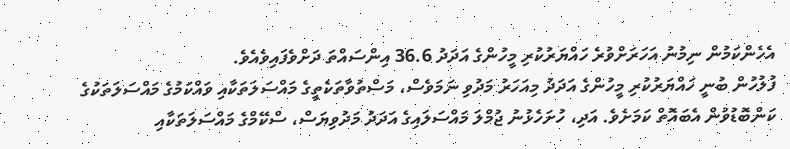އެހެންކަމުން ނިމުނު އަހަރަށްވުރެ ހައްޔަރުކުރި މީހުންގެ އަދަދު 36.6 އިންސައްތަ ދަށްވެފައިވެއެވެ.
ފުލުހުން ބުނީ ހައްޔަރުކުރި މީހުންގެ އަދަދު މިއަހަރު މަދުވި ނަމަވެސް، މަސްތުވާތަކެތީގެ މައްސަލަތަކާއި ވައްކަމުގެ މައްސަލަތަކުގެ ކަންބޮޑުވުން އެބައޮތް ކަމަށެވެ. އަދި، ހުށަހެޅުނު ޖުމްލަ މައްސަލައިގެ އަދަދު މަދުވިޔަސް، ސްކޭމްގެ މައްސަލަތަކާއި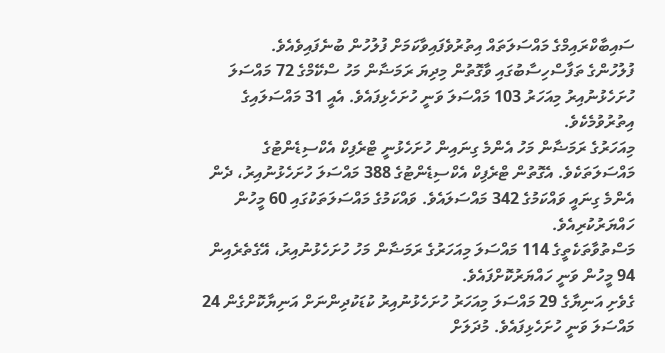ސައިބާކްރައިމްގެ މައްސަލަތައް އިތުރުވެފައިވާކަމަށް ފުލުހުން ބުނެފައިވެއެވެ.
ފުލުހުންގެ ތަފާސްހިސާބުގައި ވާގޮތުން މިދިޔަ ރަމަޟާން މަހު ސްކޭމްގެ 72 މައްސަލަ ހުށަހެޅުނުއިރު މިއަހަރު 103 މައްސަލަ ވަނީ ހުށަހެޅިފައެވެ. އެއީ 31 މައްސަލައިގެ އިތުރުވުމެކެވެ.
މިއަހަރުގެ ރަމަޟާން މަހު އެންމެ ގިނައިން ހުށަހެޅުނީ ޓްރެފިކް އެކްސިޑެންޓުގެ މައްސަލަތަކެވެ. އެގޮތުން ޓްރެފިކް އެކްސިޑެންޓުގެ 388 މައްސަލަ ހުށަހެޅުނުއިރު، ދެން އެންމެ ގިނައީ ވައްކަމުގެ 342 މައްސަލައެވެ. ވައްކަމުގެ މައްސަލަތަކުގައި 60 މީހުން ހައްޔަރުކުރިއެވެ.
މަސްތުވާތަކެތީގެ 114 މައްސަލަ މިއަހަރުގެ ރަމަޟާން މަހު ހުށަހެޅުނުއިރު، އޭގެތެރެއިން 94 މީހުން ވަނީ ހައްޔަރުކޮށްފައެވެ.
ގެވެށި އަނިޔާގެ 29 މައްސަލަ މިއަހަރު ހުށަހެޅުނުއިރު ކުޑަކުދިންނަށް އަނިޔާކޮށްގެން 24 މައްސަލަ ވަނީ ހުށަހެޅިފައެވެ. މުދަލަށް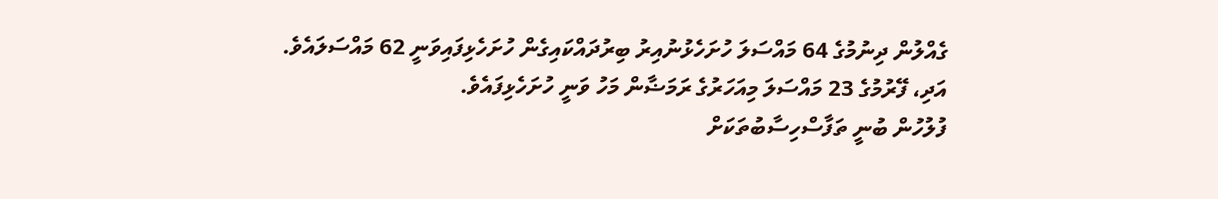ގެއްލުން ދިނުމުގެ 64 މައްސަލަ ހުށަހެޅުނުއިރު ބިރުދައްކައިގެން ހުށަހެޅިފައިވަނީ 62 މައްސަލައެވެ. އަދި، ފޭރުމުގެ 23 މައްސަލަ މިއަހަރުގެ ރަމަޟާން މަހު ވަނީ ހުށަހެޅިފައެވެ.
ފުލުހުން ބުނީ ތަފާސްހިސާބުތަކަށް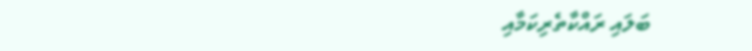ބަލައި ރައްކާތެރިކަމާއި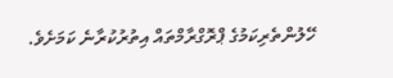ހޭލުންތެރިކަމުގެ ޕްރޮގްރާމްތައް އިތުރުކުރާނެ ކަމަށެވެ.